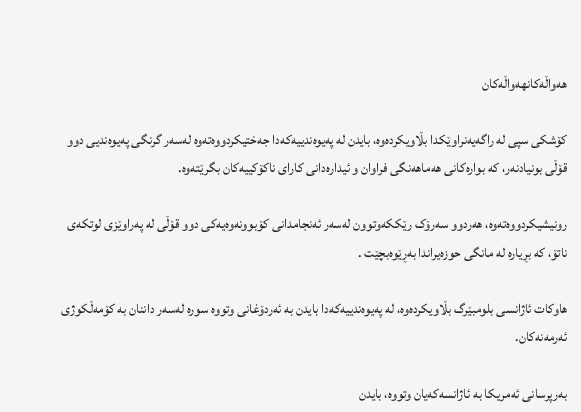هەواڵەکانهەواڵەکان

کۆشکی سپی لە راگەیەنراوێکدا بڵاویکردەوە، بایدن لە پەیوەندییەکەدا جەختیکردووەتەوە لەسەر گرنگی پەیوەندیی دوو قۆڵی بونیادنەر، کە بوارەکانی ھەماھەنگی فراوان و ئیدارەدانی کارای ناکۆکییەکان بگرێتەوە.

رونیشیکردووەتەوە، ھەردوو سەرۆک رێککەوتوون لەسەر ئەنجامدانی کۆبوونەوەیەکی دوو قۆڵی لە پەراوێزی لوتکەی ناتۆ، کە بڕیارە لە مانگی حوزەیراندا بەڕێوەبچێت .

ھاوکات ئاژانسی بلومبێرگ بڵاویکردەوە، لە پەیوەندییەکەدا بایدن بە ئەردۆغانی وتووە سورە لەسەر داننان بە کۆمەڵکوژی ئەرمەنەکان.

بەرپرسانی ئەمریکا بە ئاژانسەکەیان وتووە، بایدن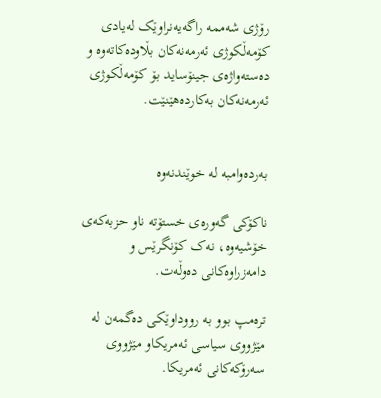رۆژی شەممە راگەیەنراوێک لەیادی کۆمەڵکوژی ئەرمەنەکان بڵاودەکاتەوە و دەستەواژەی جینۆساید بۆ کۆمەڵکوژی ئەرمەنەکان بەکاردەھێنێت.


بەردەوامبە لە خوێندنەوە

ناکۆکی گەورەی خستۆتە ناو حزبەکەی خۆشیەوە، نەک کۆنگرێس و دامەزراوەکانی دەوڵەت.

ترەمپ بوو بە رووداوێکی دەگمەن لە مێژووی سیاسی ئەمریکاو مێژووی سەرۆکەکانی ئەمریکا.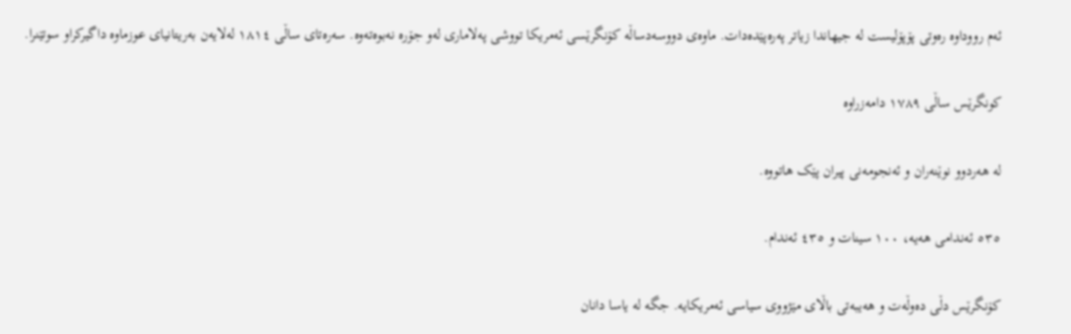ئەم رووداوە رەوتی پۆپۆلیست لە جیھاندا زیاتر پەرەپێدەدات. ماوەی دووسەدساڵە کۆنگرێسی ئەمریکا تووشی پەلاماری لەو جۆرە نەبوەتەوە. سەرەتای ساڵی ۱۸۱٤ لەلایەن بەریتانیای عوزماوە داگیرکراو سوتێنرا.

کونگرێس ساڵی ۱۷۸۹ دامەزراوە

لە ھەردوو نوێنەران و ئەنجومەنی پیران پێک ھاتووە.

٥۳٥ ئەندامی ھەیە، ۱٠٠ سینات و ٤۳٥ ئەندام.

کۆنگرێس دڵی دەوڵەت و ھەیبەتی باڵای مێژووی سیاسی ئەمریکایە. جگە لە یاسا دانان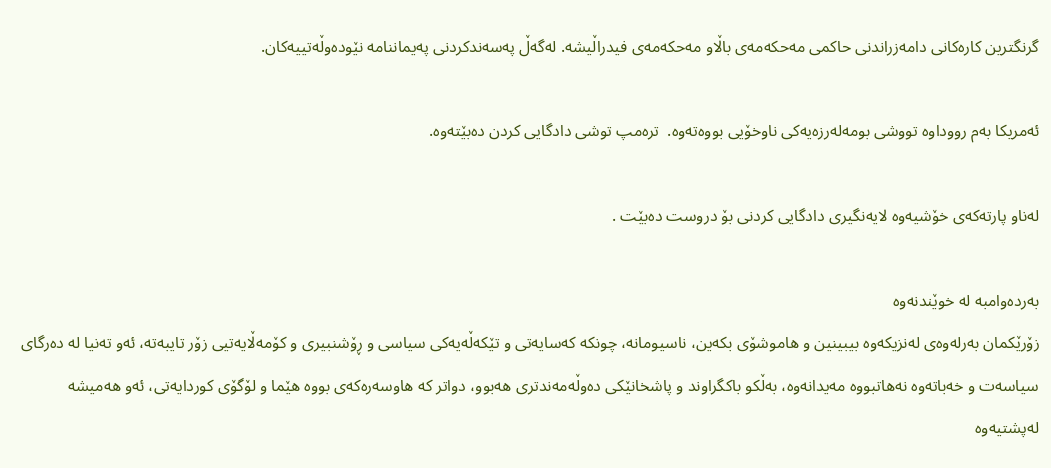گرنگترین کارەکانی دامەزراندنی حاکمی مەحکەمەی باڵاو مەحکەمەی فیدراڵیشە. لەگەڵ پەسەندکردنی پەیماننامە نێودەوڵەتییەکان.

ئەمریکا بەم رووداوە تووشی بومەلەرزەیەکی ناوخۆیی بووەتەوە.  ترەمپ توشی دادگایی کردن دەبێتەوە.

لەناو پارتەکەی خۆشیەوە لایەنگیری دادگایی کردنی بۆ دروست دەبێت .

بەردەوامبە لە خوێندنەوە
زۆرێکمان بەرلەوەی لەنزیکەوە بیبینین و ھاموشۆی بکەین، ناسیومانە، چونکە کەسایەتی و تێکەڵەیەکی سیاسی و ڕۆشنبیری و کۆمەڵایەتیی زۆر تایبەتە، ئەو تەنیا لە ‌دەرگای سیاسەت و خەباتەوە نەھاتبووە مەیدانەوە، بەڵکو باکگراو‌ند و پاشخانێکی دەوڵەمەندتری ھەبوو، دواتر کە ھاوسەرەکەی بووە ھێما و لۆگۆی کوردایەتی، ئەو ھەمیشە لەپشتیەوە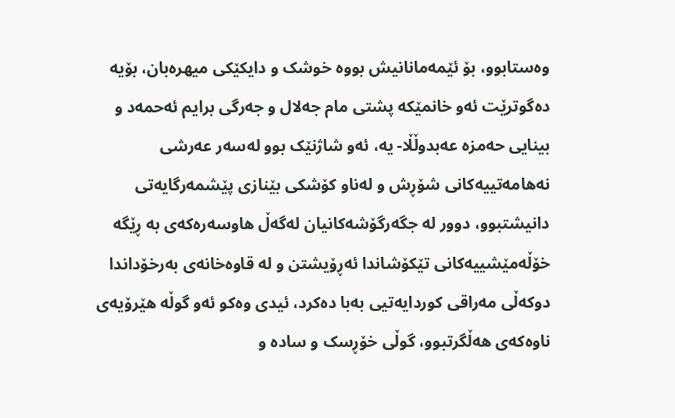وەستابوو، بۆ ئێمەمانانیش بووە خوشک و دایکێکی میھرەبان، بۆیە دەگوترێت ئەو خانمێکە پشتی مام جەلال و جەرگی برایم ئەحمەد و بینایی حەمزە عەبدوڵڵا- یە، ئەو شاژنێک بوو لەسەر عەرشی نەھامەتییەکانی شۆڕش و لەناو کۆشکی بێنازی پێشمەرگایەتی دانیشتبوو، دوور لە جگەرگۆشەکانیان لەگەڵ ھاوسەرەکەی بە ڕێگە خۆڵەمێشییەکانی تێکۆشاندا ئەڕۆیشتن و لە قاوەخانەی بەرخۆداندا دوکەڵی مەراقی کوردایەتیی بەبا دەکرد، ئیدی وەکو ئەو گوڵە ھێرۆیەی ناوەکەی ھەڵگرتبوو، گوڵی خۆڕسک و سادە و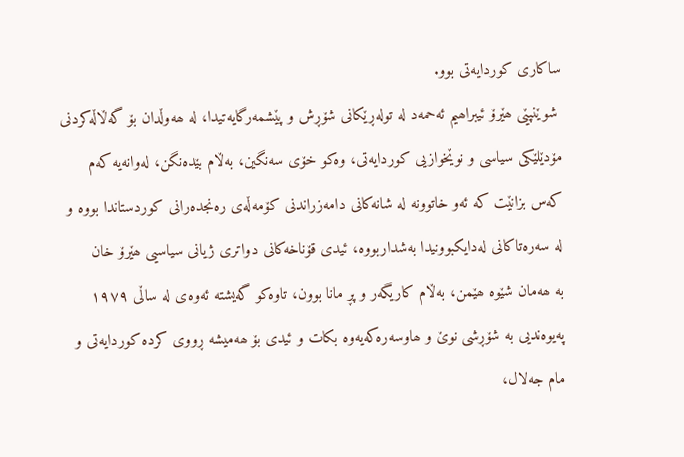ساکاری کوردایەتی بوو.
 شوێنپێی ھێرۆ ئیبراھیم ئەحمەد لە تولەڕێکانی شۆڕش و پێشمەرگایەتیدا، لە ھەوڵدان بۆ گەڵاڵەکردنی مۆدێلێکی سیاسی و نوێخوازیی کوردایەتی، وەکو خۆی سەنگین، بەڵام بێدەنگن، لەوانەیە کەم کەس بزانێت کە ئەو خاتوونە لە شانەکانی دامەزراندنی کۆمەڵەی رەنجدەرانی کوردستاندا بووە ‌و لە ‌سەرەتاکانی لەدایکبوونیدا بەشداربووە، ئیدی قۆناخەکانی دواتری ژیانی سیاسیی ھێرۆ خان بە ‌ھەمان شێوە ھێمن، بەڵام کاریگەر و پڕ مانا بوون، تاوەکو گەیشتە ئەوەی لە ‌ساڵی ١٩٧٩ پەیوەندیی بە شۆڕشی نوێ و ھاوسەرەکەیەوە بکات و ئیدی بۆ ھەمیشە ڕووی کردە کوردایەتی و مام جەلال،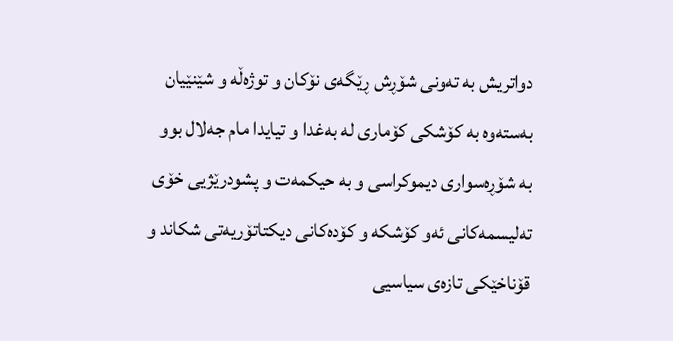دواتریش بە ‌تەونی شۆڕش ڕێگەی نۆکان و توژەڵە و شێنێیان بەستەوە بە کۆشکی کۆماری لە بەغدا و تیایدا مام جەلال بوو بە ‌شۆڕەسواری دیموکراسی و بە ‌حیکمەت و پشودرێژیی خۆی تەلیسمەکانی ئەو کۆشکە و کۆدەکانی دیکتاتۆریەتی شکاند و قۆناخێکی تازەی سیاسیی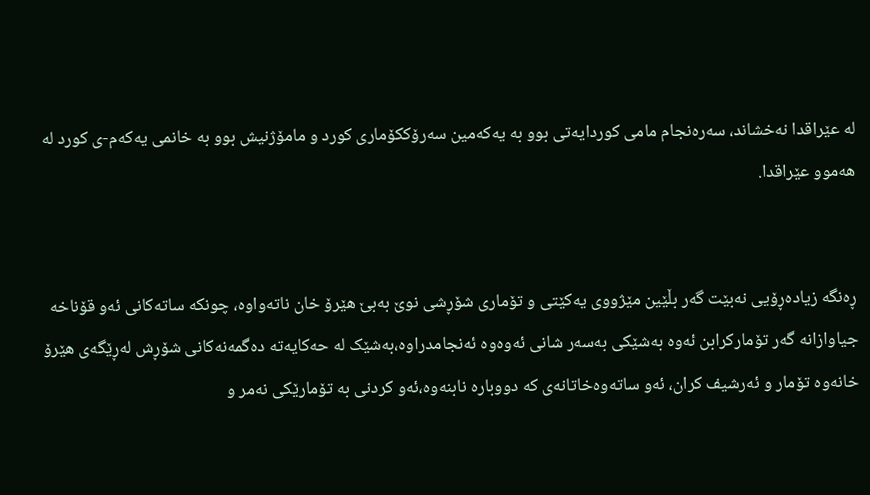لە ‌عێراقدا نەخشاند، سەرەنجام مامی کوردایەتی بوو بە ‌یەکەمین سەرۆککۆماری کورد و مامۆژنیش بوو بە ‌خانمی یەکەم-ی کورد لە ھەموو عێراقدا.


ڕەنگە زیادەڕۆیی نەبێت گەر بڵێین مێژووی یەکێتی و تۆماری شۆڕشی نوێ بەبێ ھێرۆ خان ناتەواوە، چونکە ساتەکانی ئەو قۆناخە جیاوازانە گەر تۆمارکرابن ئەوە بەشێکی بەسەر شانی ئەوەوە ئەنجامدراوە،بەشێک لە حەکایەتە دەگمەنەکانی شۆڕش لەڕێگەی ھێرۆ خانەوە تۆمار و ئەرشیف کران، ئەو ساتەوەخاتانەی کە دووبارە نابنەوە،ئەو کردنی بە تۆمارێکی نەمر و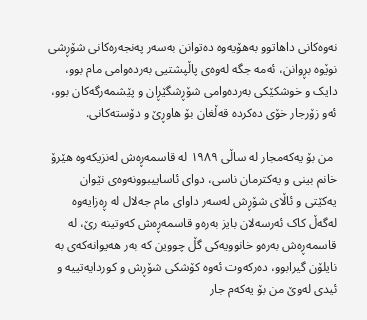نەوەکانی داھاتوو بەھۆیەوە دەتوانن بەسەر پەنجەرەکانی شۆڕشی نوێوە بڕوانن، ئەمە جگە لەوەی پاڵپشتیی بەردەوامی مام بوو، دایک و خوشکێکی بەردەوامی شۆڕشگێڕان و پێشمەرگەکان بوو، ئەو زۆرجار خۆی دەکردە قەڵغان بۆ ھاوڕێ و دۆستەکانی.

 من بۆ یەکەمجار لە ساڵی ١٩٨٩ لە قاسمەڕەش لەنزیکەوە ھێرۆ خانم بینی و یەکترمان ناسی، دوای ئاساییبوونەوەی نێوان یەکێتی و ئاڵای شۆڕش لەسەر داوای مام جەلال لە ڕەزایەوە لەگەڵ کاک ئەرسەلان بایز بەرەو قاسمەڕەش کەوتینە رێ، لە قاسمەڕەش بەرەو خانوویەکی گڵ چووین کە بەر ھەیوانەکەی بە نایلۆن گیرابوو، دەرکەوت ئەوە کۆشکی شۆڕش و کوردایەتییە و ئیدی لەوێ من بۆ یەکەم جار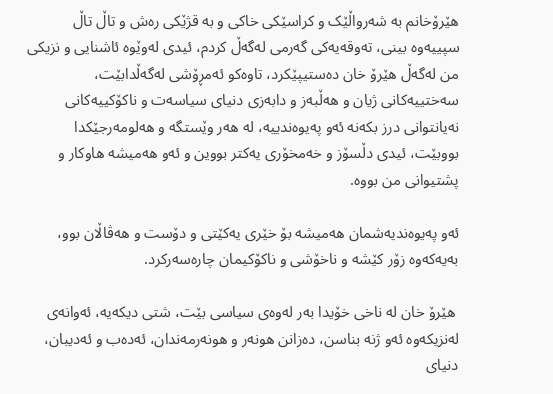ھێرۆخانم بە شەرواڵێک و کراسێکی خاکی و بە ‌قژێکی رەش و تاڵ تاڵ سپییەوە بینی، تەوقەیەکی گەرمی لەگەڵ کردم، ئیدی لەوێوە ئاشنایی و نزیکی من لەگەڵ ھێرۆ خان دەستیپێکرد، تاوەکو ئەمڕۆشی لەگەڵدابێت، سەختییەکانی ژیان و ھەڵبەز و دابەزی دنیای سیاسەت و ناکۆکییەکانی نەیانتوانی درز بکەنە ئەو پەیوەندییە، لە ‌ھەر وێستگە ‌و ھەلومەرجێکدا بووبێت، ئیدی دڵسۆز و خەمخۆری یەکتر بووین و ئەو ھەمیشە ھاوکار و پشتیوانی من بووە.

ئەو پەیوەندیەشمان ھەمیشە بۆ خێری یەکێتی و دۆست و ھەڤاڵان بوو، بەیەکەوە زۆر کێشە و ناخۆشی و ناکۆکیمان چارەسەرکرد.

 ھێرۆ خان لە ناخی خۆیدا بەر لەوەی سیاسی بێت، شتی دیکەیە، ئەوانەی لەنزیکەوە ئەو ژنە بناسن، دەزانن ھونەر و ھونەرمەندان، ئەدەب و ئەدیبان، دنیای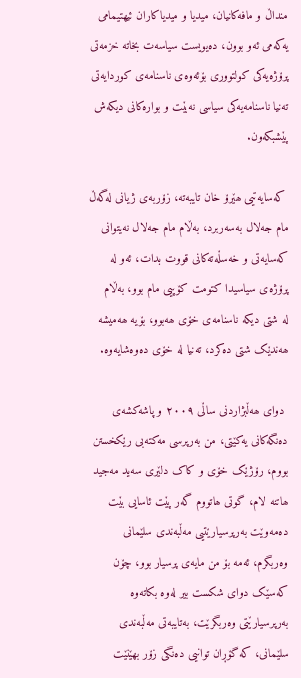منداڵ و مافەکانیان، میدیا و میدیاکاران ئیھتیمامی یەکەمی ئەو بوون، دەیویست سیاسەت بخاتە خزمەتی پرۆژەیەکی کو‌لتووری بۆئەوەی ناسنامەی کوردایەتی تەنیا ناسنامەیەکی سیاسی نەبێت و بوارەکانی دیکەش پێشبکەون.

 کەسایەتیی ھێرۆ خان تایبەتە، زۆربەی ژیانی لەگەڵ مام جەلال بەسەربرد، بەڵام مام جەلال نەیتوانی کەسایەتی و خەسڵەتەکانی قووت بدات، ئەو لە پرۆژەی سیاسیدا کتومت کۆپیی مام بوو، بەڵام لە ‌شتی دیکە ناسنامەی خۆی ھەبوو، بۆیە ھەمیشە ھەندێک شتی دەکرد، تەنیا لە ‌خۆی دەوەشایەوە.

 دوای ھەڵبژاردنی ساڵی ٢٠٠٩ و پاشەکشەی دەنگەکانی یەکێتی، من بەرپرسی مەکتەبی رێکخستن بووم، رۆژێک خۆی و کاک دلێری سەید مەجید ھاتنە لام، گوتی ھاتووم گەر پێت ئاسایی بێت دەمەوێت بەرپرسیارێتیی مەڵبەندی سلێمانی وەربگرم، ئەمە بۆ من مایەی پرسیار بوو، چۆن کەسێک دوای شکست بیر لەوە بکاتەوە بەرپرسیارێتی وەربگرێت، بەتایبەتی مەڵبەندی سلێمانی، کە گۆڕان توانیی دەنگی زۆر بھێنێت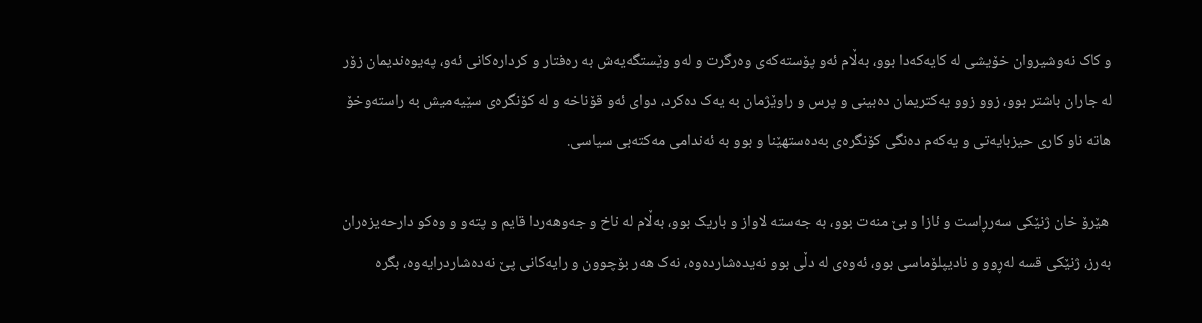و کاک نەوشیروان خۆیشی لە ‌کایەکەدا بوو، بەڵام ئەو پۆستەکەی وەرگرت و لەو وێستگەیەش بە رەفتار و کردارەکانی ئەو، پەیوەندیمان زۆر لە ‌جاران باشتر بوو، زوو زوو یەکتریمان دەبینی و پرس و راوێژمان بە یەک دەکرد، دوای ئەو قۆناخە و لە ‌کۆنگرەی سێیەمیش بە راستەوخۆ ھاتە ناو کاری حیزبایەتی و یەکەم دەنگی کۆنگرەی بەدەستھێنا و بوو بە ئەندامی مەکتەبی سیاسی.

 ھێرۆ خان ژنێکی سەرڕاست و ئازا و بێ منەت بوو، بە ‌جەستە لاواز و باریک بوو، بەڵام لە ‌ناخ و جەوھەردا قایم و پتەو و وەکو دارحەیزەران بەرز، ژنێکی قسە لەڕوو و نادیپلۆماسی بوو، ئەوەی لە ‌دڵی بوو نەیدەشاردەوە، نەک ھەر بۆچوون و رایەکانی پێ نەدەشاردرایەوە، بگرە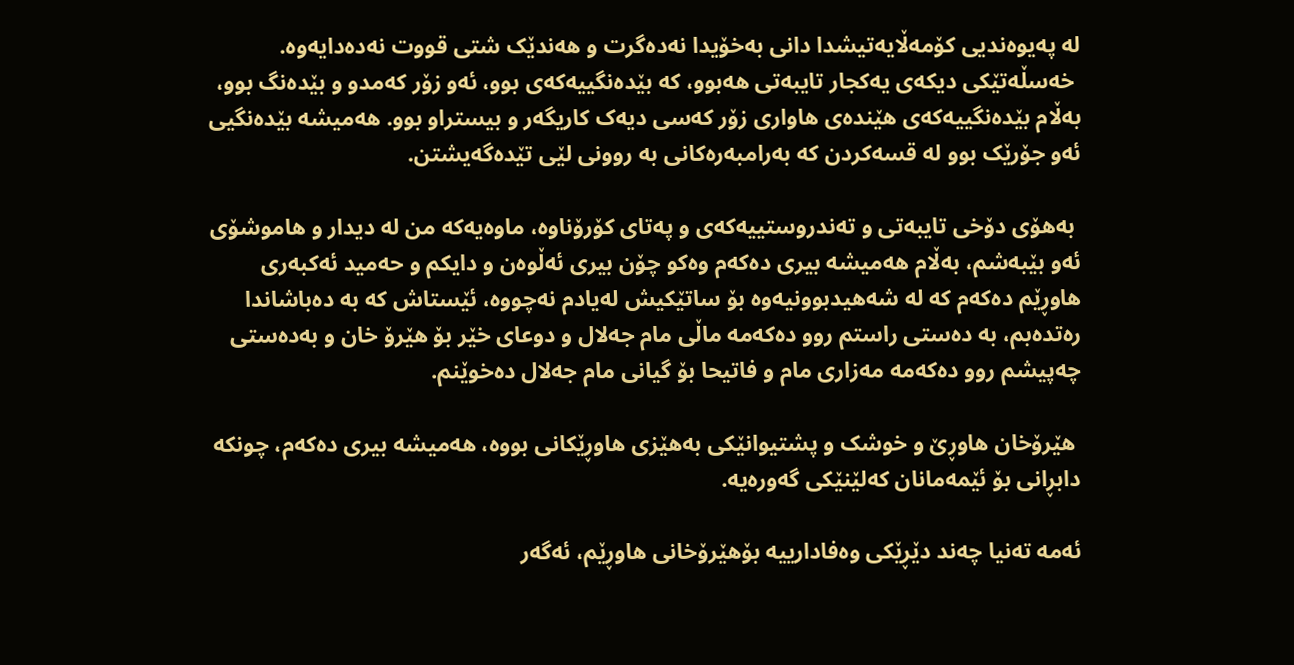لە ‌پەیوەندیی کۆمەڵایەتیشدا دانی بەخۆیدا نەدەگرت و ھەندێک شتی قووت نەدەدایەوە.
 خەسڵەتێکی دیکەی یەکجار تایبەتی ھەبوو، کە بێدەنگییەکەی بوو، ئەو زۆر کەمدو و بێدەنگ بوو، بەڵام بێدەنگییەکەی ھێندەی ھاواری زۆر کەسی دیەک کاریگەر و بیستراو بوو. ھەمیشە بێدەنگیی ئەو جۆرێک بوو لە قسەکردن کە بەرامبەرەکانی بە ‌روونی لێی تێدەگەیشتن.

 بەھۆی دۆخی تایبەتی و تەندروستییەکەی و پەتای کۆرۆناوە، ماوەیەکە من لە ‌دیدار و ھاموشۆی ئەو بێبەشم، بەڵام ھەمیشە بیری دەکەم وەکو چۆن بیری ئەڵوەن و دایکم و حەمید ئەکبەری ھاوڕێم دەکەم کە لە ‌شەھیدبوونیەوە بۆ ساتێکیش لەیادم نەچووە، ئێستاش کە بە ‌دەباشاندا رەتدەبم، بە ‌دەستی راستم روو دەکەمە ماڵی مام جەلال و دوعای خێر بۆ ھێرۆ خان و بەدەستی چەپیشم روو دەکەمە مەزاری مام و فاتیحا بۆ گیانی مام جەلال دەخوێنم.

 ھێرۆخان ھاوڕێ و خوشک و پشتیوانێکی بەھێزی ھاوڕێکانی بووە، ھەمیشە بیری دەکەم، چونکە دابڕانی بۆ ئێمەمانان کەلێنێکی گەورەیە.

ئەمە تەنیا چەند دێڕێکی وەفادارییە بۆھێرۆخانی ھاوڕێم، ئەگەر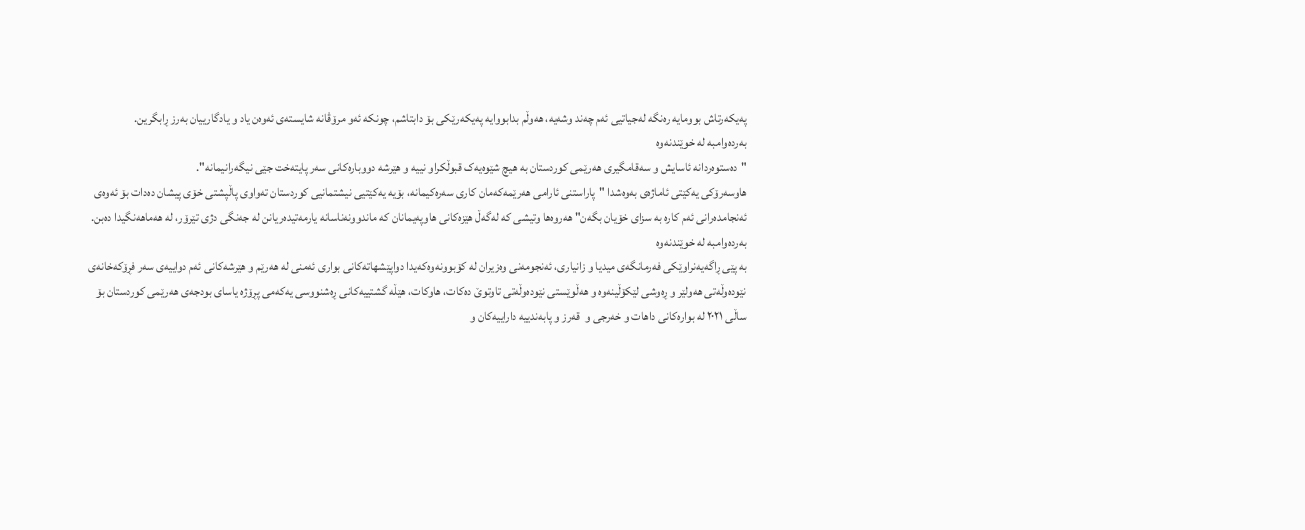پەیکەرتاش بوومایە رەنگە لەجیاتیی ئەم چەند وشەیە، ھەوڵم بدابووایە پەیکەرێکی بۆ دابتاشم، چونکە ئەو مرۆڤانە شایستەی ئەوەن یاد و یادگارییان بەرز ڕابگرین.
بەردەوامبە لە خوێندنەوە
"دەستوەردانە ئاسایش و سەقامگیری ھەرێمی کوردستان بە ھیچ شێوەیەک قبوڵکراو نییە و ھێرشە دووبارەکانی سەر پایتەخت جێی نیگەرانیمانە".
ھاوسەرۆکی یەکێتی ئاماژەی بەوەشدا "پاراستنی ئارامی ھەرێمەکەمان کاری سەرەکیمانە، بۆیە یەکێتیی نیشتمانیی کوردستان تەواوی پاڵپشتی خۆی پیشان دەدات بۆ ئەوەی ئەنجامدەرانی ئەم کارە بە سزای خۆیان بگەن" ھەروەھا وتیشی کە لەگەڵ ھێزەکانی ھاوپەیمانان کە ماندوونەناسانە یارمەتیدەریانن لە جەنگی دژی تێرۆر، لە ھەماھەنگیدا دەبن.
بەردەوامبە لە خوێندنەوە
بە پێی ڕاگەیەنراوێکی فەرمانگەی میدیا و زانیاری، ئەنجومەنی وەزیران لە کۆبوونەوەکەیدا دواپێشھاتەکانی بواری ئەمنی لە ھەرێم و ھێرشەکانی ئەم دواییەی سەر فڕۆکەخانەی نێودەوڵەتی ھەولێر و ڕەوشی لێکۆڵینەوە و ھەڵوێستی نێودەوڵەتی تاوتوێ دەکات، ھاوکات، ھێڵە گشتییەکانی ڕەشنووسی یەکەمی پڕۆژە یاسای بودجەی ھەرێمی کوردستان بۆ ساڵی ٢٠٢١ لە بوارەکانی داھات و خەرجی و  قەرز و پابەندییە داراییەکان و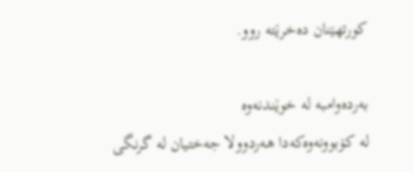کورتھێنان دەخرێتە روو.

بەردەوامبە لە خوێندنەوە
لە کۆبوونەوەکەدا ھەردوولا جەختیان لە گرنگی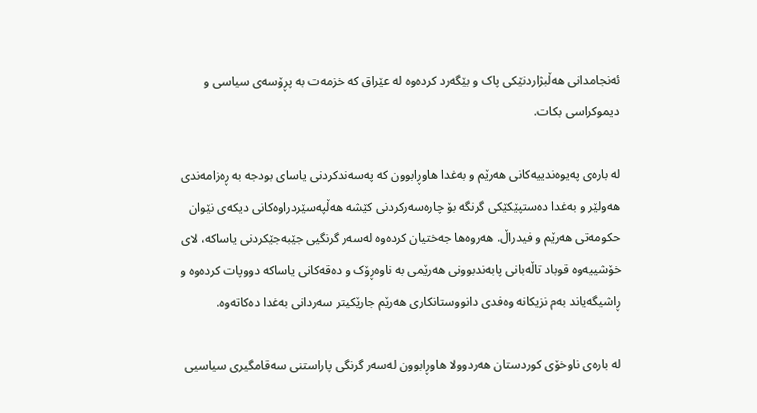ئەنجامدانی ھەڵبژاردنێکی پاک و بێگەرد کردەوە لە عێراق کە خزمەت بە پڕۆسەی سیاسی و دیموکراسی بکات.

لە بارەی پەیوەندییەکانی ھەرێم و بەغدا ھاوڕابوون کە پەسەندکردنی یاسای بودجە بە ڕەزامەندی ھەولێر و بەغدا دەستپێکێکی گرنگە بۆ چارەسەرکردنی کێشە ھەڵپەسێردراوەکانی دیکەی نێوان حکومەتی ھەرێم و فیدراڵ. ھەروەھا جەختیان کردەوە لەسەر گرنگیی جێبەجێکردنی یاساکە، لای خۆشییەوە قوباد تاڵەبانی پابەندبوونی ھەرێمی بە ناوەڕۆک و دەقەکانی یاساکە دووپات کردەوە و ڕاشیگەیاند بەم نزیکانە وەفدی دانووستانکاری ھەرێم جارێکیتر سەردانی بەغدا دەکاتەوە.

لە بارەی ناوخۆی کوردستان ھەردوولا ھاوڕابوون لەسەر گرنگی پاراستنی سەقامگیری سیاسیی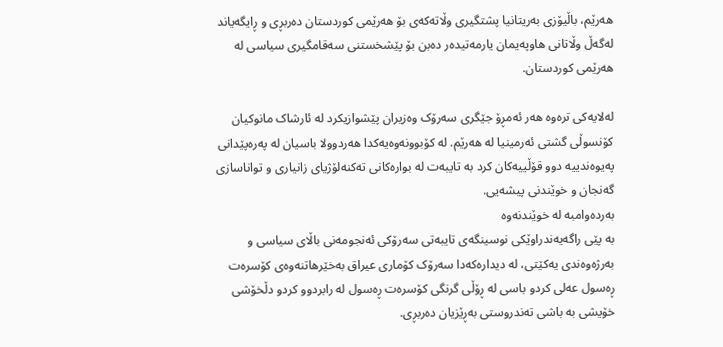ھەرێم، باڵیۆزی بەریتانیا پشتگیری وڵاتەکەی بۆ ھەرێمی کوردستان دەربڕی و ڕایگەیاند لەگەڵ وڵاتانی ھاوپەیمان یارمەتیدەر دەبن بۆ پێشخستنی سەقامگیری سیاسی لە ھەرێمی کوردستان.

لەلایەکی ترەوە ھەر ئەمڕۆ جێگری سەرۆک وەزیران پێشوازیکرد لە ئارشاک مانوکیان کۆنسوڵی گشتی ئەرمینیا لە ھەرێم. لە کۆبوونەوەیەکدا ھەردوولا باسیان لە پەرەپێدانی پەیوەندییە دوو قۆڵییەکان کرد بە تایبەت لە بوارەکانی تەکنەلۆژیای زانیاری و تواناسازی گەنجان و خوێندنی پیشەیی.
بەردەوامبە لە خوێندنەوە
بە پێی راگەیەندراوێکی نوسینگەی تایبەتی سەرۆکی ئەنجومەنی باڵای سیاسی و بەرژەوەندی یەکێتی، لە دیدارەکەدا سەرۆک کۆماری عیراق بەخێرھاتنەوەی کۆسرەت ڕەسول عەلی کردو باسی لە ڕۆڵی گرنگی کۆسرەت ڕەسول لە رابردوو کردو دڵخۆشی خۆیشی بە باشی تەندروستی بەڕێزیان دەربڕی.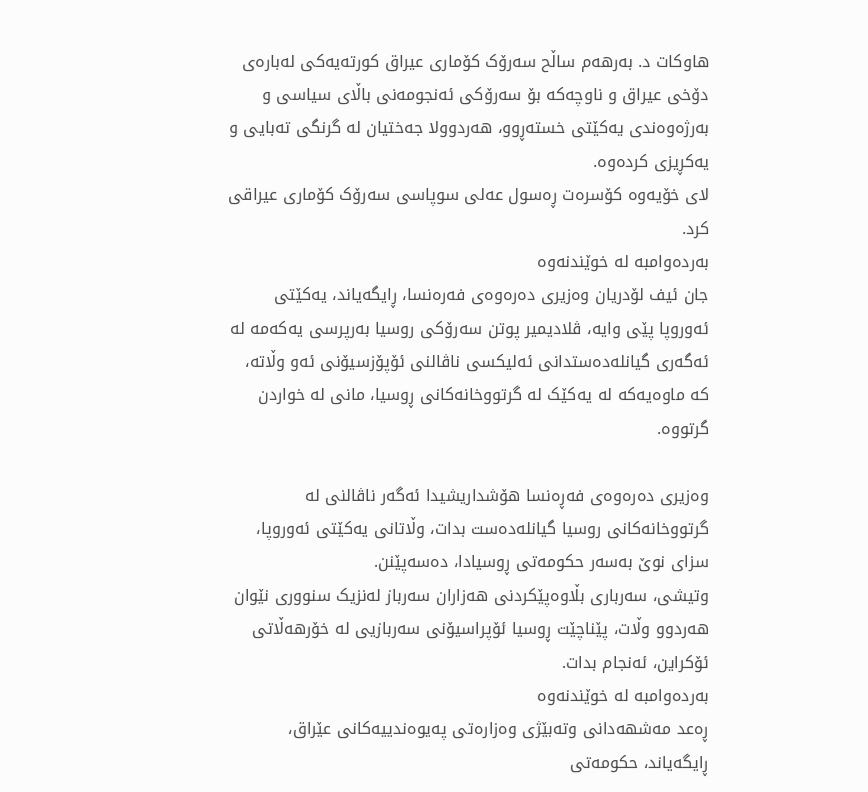ھاوکات د. بەرھەم ساڵح سەرۆک کۆماری عیراق کورتەیەکی لەبارەی دۆخی عیراق و ناوچەکە بۆ سەرۆکی ئەنجومەنی باڵای سیاسی و بەرژەوەندی یەکێتی خستەڕوو، ھەردوولا جەختیان لە گرنگی تەبایی و یەکڕیزی کردەوە.
لای خۆیەوە کۆسرەت ڕەسول عەلی سوپاسی سەرۆک کۆماری عیراقی کرد.
بەردەوامبە لە خوێندنەوە
جان ئیف لۆدریان وەزیری دەرەوەی فەرەنسا، ڕایگەیاند، یەکێتی ئەوروپا پێی وایە، ڤلادیمیر پوتن سەرۆکی روسیا بەرپرسی یەکەمە لە ئەگەری گیانلەدەستدانی ئەلیکسی ناڤالنی ئۆپۆزسیۆنی ئەو وڵاتە، کە ماوەیەکە لە یەکێک لە گرتووخانەکانی ڕوسیا، مانی لە خواردن گرتووە.

وەزیری دەرەوەی فەڕەنسا ھۆشداریشیدا ئەگەر ناڤالنی لە گرتووخانەکانی روسیا گیانلەدەست بدات، وڵاتانی یەکێتی ئەوروپا، سزای نوێ بەسەر حکومەتی ڕوسیادا، دەسەپێنن.
وتیشی، سەرباری بڵاوەپێکردنی ھەزاران سەرباز لەنزیک سنووری نێوان ھەردوو وڵات، پێناچێت ڕوسیا ئۆپراسیۆنی سەربازیی لە خۆرھەڵاتی ئۆکراین، ئەنجام بدات.
بەردەوامبە لە خوێندنەوە
ڕەعد مەشھەدانی وتەبێژی وەزارەتی پەیوەندییەکانی عێراق، ڕایگەیاند، حکومەتی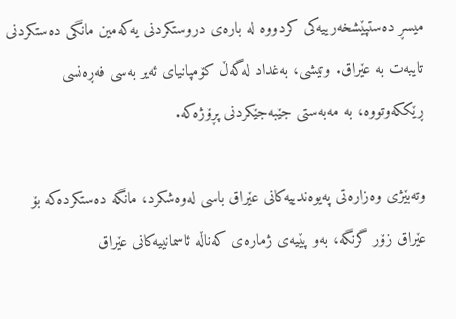میسڕ دەستپێشخەرییەکی کردووە لە بارەی دروستکردنی یەکەمین مانگی دەستکردنی تایبەت بە عێراق. وتیشی، بەغداد لەگەڵ کۆمپانیای ئەیر بەسی فەڕەنسی ڕێککەوتووە، بە مەبەستی جێبەجێکردنی پڕۆژەکە.

وتەبێژی وەزارەتی پەیوەندییەکانی عێراق باسی لەوەشکرد، مانگە دەستکردەکە بۆ عێراق زۆر گرنگە، بەو پێیەی ژمارەی کەناڵە ئاسمانییەکانی عێراق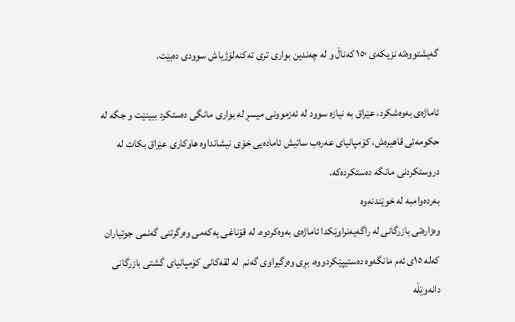گەیشتووەتە نزیکەی ١٥٠ کەناڵ و لە چەندین بواری تری تەکنەلۆژیاش سوودی دەبێت.

ئاماژەی بەوەشکرد، عێراق بە نیازە سوود لە ئەزموونی میسڕ لە بواری مانگی دەستکرد ببینێت و جگە لە حکومەتی قاھیرەش، کۆمپانیای عەرەب ساتیش ئامادەیی خۆی نیشانداوە ھاوکاری عێراق بکات لە دروستکردنی مانگە دەستکردەکە.
بەردەوامبە لە خوێندنەوە
وەزارەتی بازرگانی لە راگەیەنراوێکدا ئاماژەی بەوەکردوە، لە قۆناغی یەکەمی وەرگرتنی گەنمی جوتیاران کەلە ١٥ی ئەم مانگەوە دەستیپێکردووە، بڕی وەرگیراوی گەنم  لە لقەکانی کۆمپانیای گشتی بازرگانی دانەوێڵە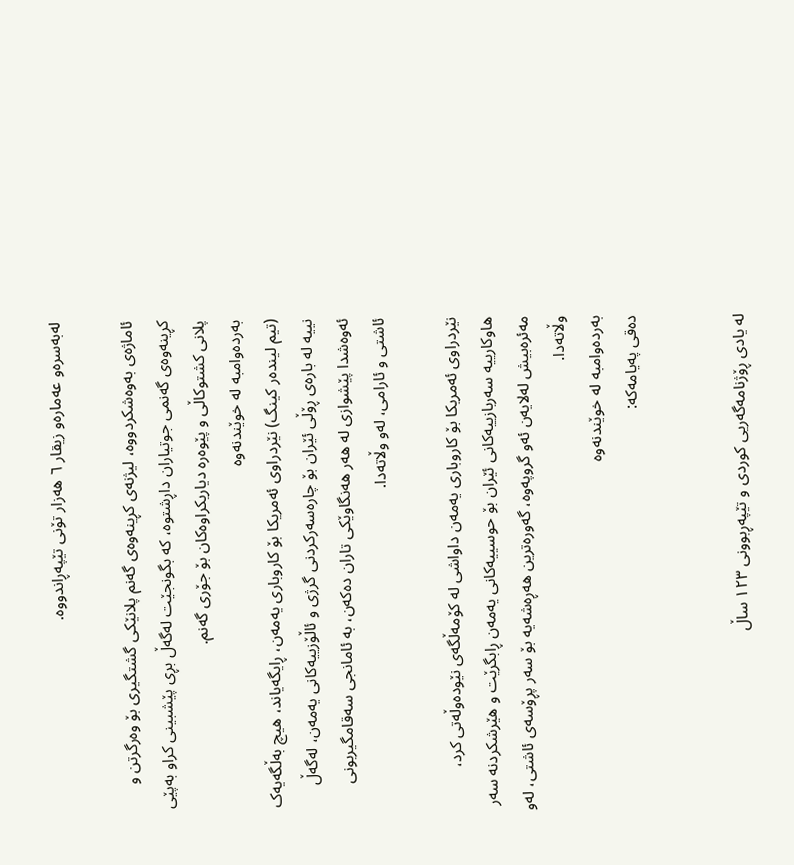لەبەسرەو عەمارەو زیقار ٦ ھەزار تۆنی تێپەڕاندووە.

ئاماژەی بەوەشکردووە، لیژنەی کڕینەوەی گەنم پلانێکی گشتگیری بۆ وەرگرتن و کڕینەوەی گەنمی جوتیاران داڕشتوە، کە بگونجێت لەگەڵ بڕی پێشبینی کراو بەپێی پلانی کشتوکاڵی و پێوەرە دیاریکراوەکان بۆ جۆری گەنم.
بەردەوامبە لە خوێندنەوە
(تیم لیندەر کینگ) نێردراوی ئەمریکا بۆ کاروباری یەمەن، ڕایگەیاند، ھیچ بەڵگەیەک نییە لە بارەی ڕۆڵی ئێران بۆ چارەسەرکردنی گرژی و ئاڵۆزییەکانی یەمەن، لەگەڵ ئەوەشدا پێشوازی لە ھەر ھەنگاوێکی تاران دەکەن، بە ئامانجی سەقامگیربونی ئاشتی و ئارامی، لەو وڵاتەدا.

نێردراوی ئەمریکا بۆ کاروباری یەمەن داواشی لە کۆمەڵگەی نێودەوڵەتی کرد، ھاوکارییە سەربازییەکانی ئێران بۆ حوسییەکانی یەمەن ڕابگرێت و ھێرشکردنە سەر مەئرەبیش لەلایەن ئەو گروپەوە، گەورەترین ھەڕەشەیە بۆ سەر پڕۆسەی ئاشتی، لەو وڵاتەدا.
بەردەوامبە لە خوێندنەوە
دەقی پەیامەکە:


لە یادی ڕۆژنامەگەریی کوردی و تێپەڕبوونی ١٢٣ ساڵ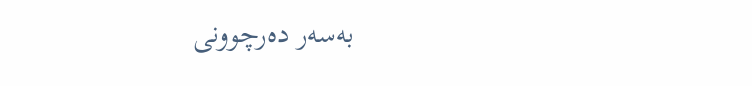بەسەر دەرچوونی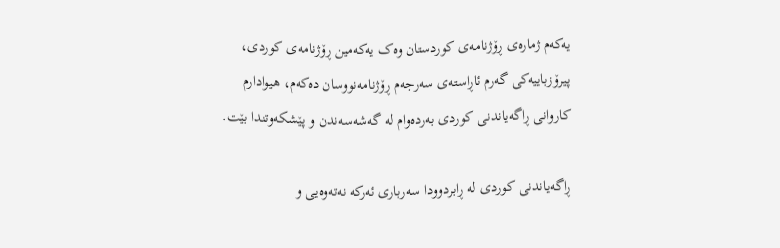یەکەم ژمارەی ڕۆژنامەی کوردستان وەک یەکەمین ڕۆژنامەی کوردی، پیرۆزباییەکی گەرم ئاڕاستەی سەرجەم ڕۆژنامەنووسان دەکەم، ھیوادارم کاروانی ڕاگەیاندنی کوردی بەردەوام لە گەشەسەندن و پێشکەوتندا بێت.

ڕاگەیاندنی کوردی لە ڕابردوودا سەرباری ئەرکە نەتەوەیی و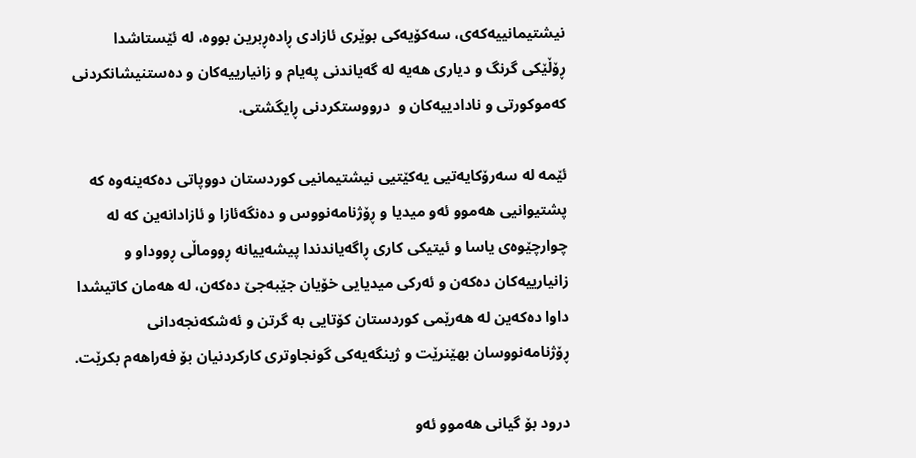نیشتیمانییەکەی،‌ سەکۆیەکی بوێری ئازادی ڕادەڕبرین بووە، لە ئێستاشدا ڕۆڵێکی گرنگ و دیاری ھەیە لە گەیاندنی پەیام و زانیارییەکان و دەستنیشانکردنی کەموکورتی و نادادییەکان و  درووستکردنی ڕایگشتی.

ئێمە لە سەرۆکایەتیی یەکێتیی نیشتیمانیی کوردستان دووپاتی دەکەینەوە کە پشتیوانیی ھەموو ئەو میدیا و ڕۆژنامەنووس و دەنگەئازا و ئازادانەین کە لە چوارچێوەی یاسا و ئیتیکی کاری ڕاگەیاندندا پیشەییانە ڕووماڵی ڕووداو و زانیارییەکان دەکەن و ئەرکی میدیایی خۆیان جێبەجێ دەکەن، لە ھەمان کاتیشدا داوا دەکەین لە ھەرێمی کوردستان کۆتایی بە گرتن و ئەشکەنجەدانی ڕۆژنامەنووسان بھێنرێت و ژینگەیەکی گونجاوتری کارکردنیان بۆ فەراھەم بکرێت.

درود بۆ گیانی ھەموو ئەو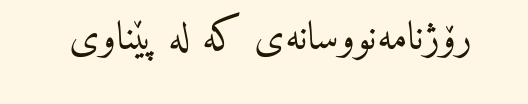رۆژنامەنووسانەی کە لە پێناوی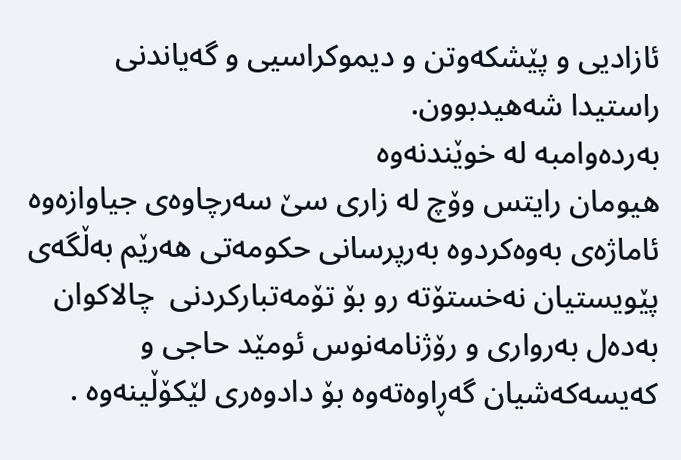ئازادیی و پێشکەوتن و دیموکراسیی و گەیاندنی راستیدا شەھیدبوون.
بەردەوامبە لە خوێندنەوە
ھیومان رایتس وۆچ لە زاری سێ سەرچاوەی جیاوازەوە ئاماژەی بەوەکردوە بەرپرسانی حکومەتی ھەرێم بەڵگەی پێویستیان نەخستۆتە رو بۆ تۆمەتبارکردنی  چالاکوان بەدەل بەرواری و رۆژنامەنوس ئومێد حاجی و کەیسەکەشیان گەڕاوەتەوە بۆ دادوەری لێکۆڵینەوە .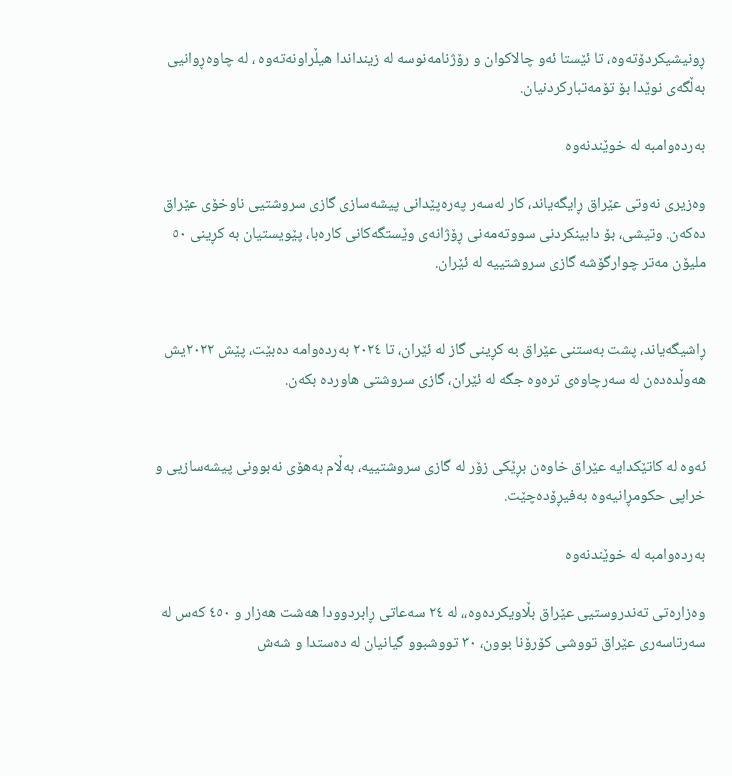ڕونیشیکردۆتەوە، تا ئێستا ئەو چالاکوان و رۆژنامەنوسە لە زینداندا ھیڵراونەتەوە ، لە چاوەڕوانیی بەڵگەی نوێدا بۆ تۆمەتبارکردنیان.

بەردەوامبە لە خوێندنەوە

وەزیری نەوتی عێراق ڕایگەیاند، کار لەسەر پەرەپێدانی پیشەسازی گازی سروشتیی ناوخۆی عێراق دەکەن. وتیشی، بۆ دابینکردنی سووتەمەنی ڕۆژانەی وێستگەکانی کارەبا، پێویستیان بە کڕینی ٥٠ ملیۆن مەتر چوارگۆشە گازی سروشتییە لە ئێران.


ڕاشیگەیاند، پشت بەستنی عێراق بە کڕینی گاز لە ئێران، تا ٢٠٢٤ بەردەوامە دەبێت، پێش ٢٠٢٢یش ھەوڵدەدەن لە سەرچاوەی ترەوە جگە لە ئێران، گازی سروشتی ھاوردە بکەن.


ئەوە لە کاتێکدایە عێراق خاوەن بڕێکی زۆر لە گازی سروشتییە، بەڵام بەھۆی نەبوونی پیشەسازیی و خراپی حکومڕانیەوە بەفیڕۆدەچێت.

بەردەوامبە لە خوێندنەوە

وەزارەتی تەندروستیی عێراق بڵاویکردەوە،، لە ٢٤ سەعاتی ڕابردوودا ھەشت ھەزار و ٤٥٠ کەس لە سەرتاسەری عێراق تووشی کۆرۆنا بوون، ٣٠ تووشبوو گیانیان لە دەستدا و شەش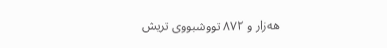ھەزار و ٨٧٢ تووشبووی تریش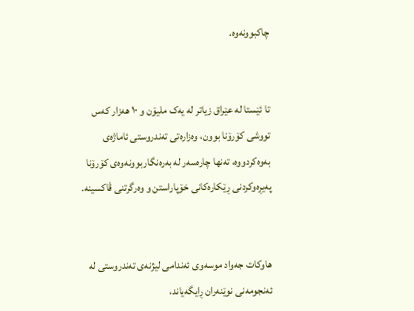چاکبوونەوە.


تا ئێستا لە عێراق زیاتر لە یەک ملیۆن و ١٠ ھەزار کەس تووشی کۆرۆنا بوون، وەزارەتی تەندروستی ئاماژەی بەوەکردووە، تەنھا چارەسەر لە بەرەنگاربوونەوەی کۆرۆنا پەیڕەوکردنی ڕێکارەکانی خۆپاراستن و وەرگرتنی ڤاکسینە.


ھاوکات جەواد موسەوی ئەندامی لیژنەی تەندروستی لە ئەنجومەنی نوێنەران ڕایگەیاند،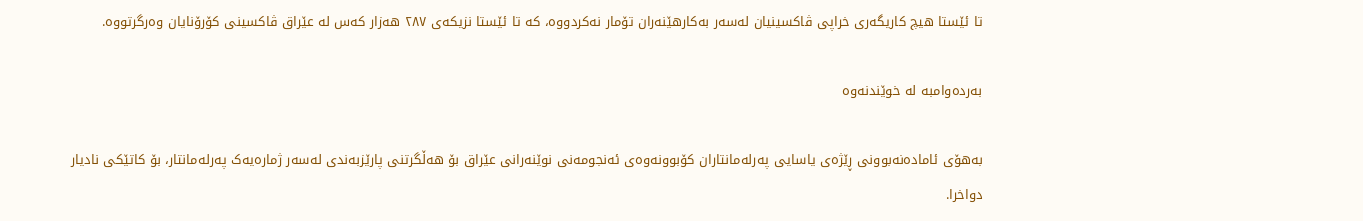تا ئێستا ھیچ کاریگەری خراپی ڤاکسینیان لەسەر بەکارھێنەران تۆمار نەکردووە، کە تا ئێستا نزیکەی ٢٨٧ ھەزار کەس لە عێراق ڤاکسینی کۆرۆنایان وەرگرتووە.

بەردەوامبە لە خوێندنەوە

بەھۆی ئامادەنەبوونی ڕێژەی یاسایی پەرلەمانتاران کۆبوونەوەی ئەنجومەنی نوێنەرانی عێراق بۆ ھەڵگرتنی پارێزبەندی لەسەر ژمارەیەک پەرلەمانتار، بۆ کاتێکی نادیار دواخرا.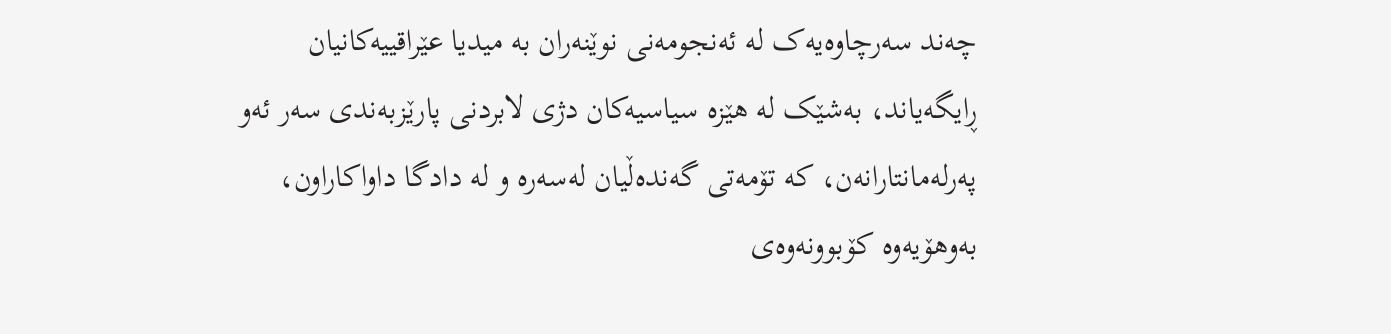چەند سەرچاوەیەک لە ئەنجومەنی نوێنەران بە میدیا عێراقییەکانیان ڕایگەیاند، بەشێک لە ھێزە سیاسیەکان دژی لابردنی پارێزبەندی سەر ئەو پەرلەمانتارانەن، کە تۆمەتی گەندەڵیان لەسەرە و لە دادگا داواکاراون، بەوھۆیەوە کۆبوونەوەی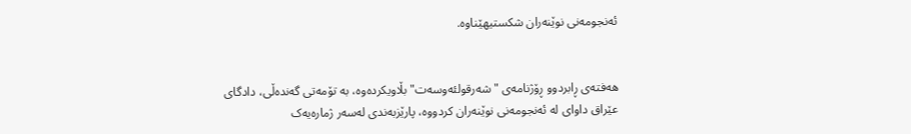ئەنجومەنی نوێنەران شکستیھێناوە.


ھەفتەی ڕابردوو ڕۆژنامەی "شەرقولئەوسەت" بڵاویکردەوە، بە تۆمەتی گەندەڵی، دادگای عێراق داوای لە ئەنجومەنی نوێنەران کردووە، پارێزبەندی لەسەر ژمارەیەک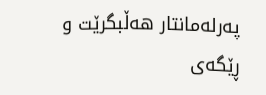پەرلەمانتار ھەڵبگرێت و ڕێگەی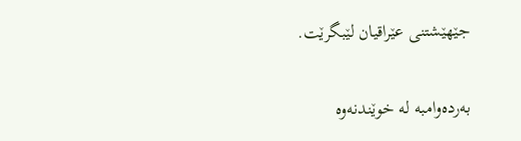جێھێشتنی عێراقیان لێبگرێت.

بەردەوامبە لە خوێندنەوە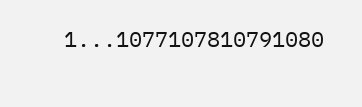1...1077107810791080